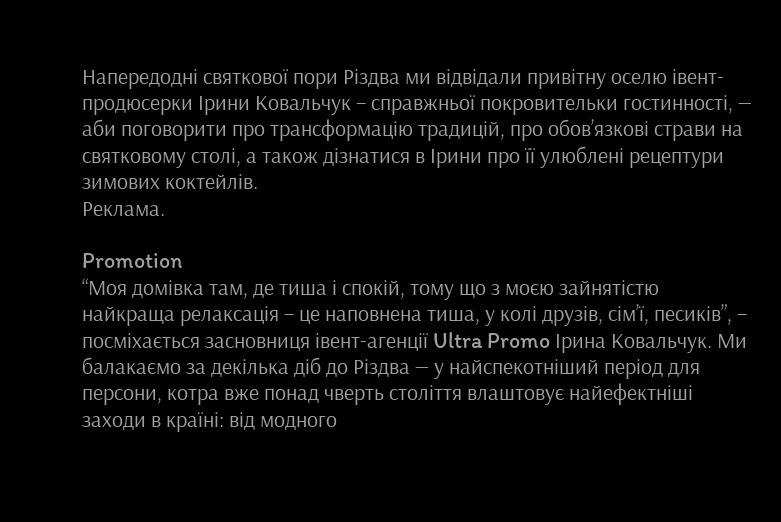Напередодні святкової пори Різдва ми відвідали привітну оселю івент-продюсерки Ірини Ковальчук – справжньої покровительки гостинності, — аби поговорити про трансформацію традицій, про обов’язкові страви на святковому столі, а також дізнатися в Ірини про її улюблені рецептури зимових коктейлів.
Реклама.

Promotion
“Моя домівка там, де тиша і спокій, тому що з моєю зайнятістю найкраща релаксація – це наповнена тиша, у колі друзів, сім’ї, песиків”, – посміхається засновниця івент-агенції Ultra Promo Ірина Ковальчук. Ми балакаємо за декілька діб до Різдва — у найспекотніший період для персони, котра вже понад чверть століття влаштовує найефектніші заходи в країні: від модного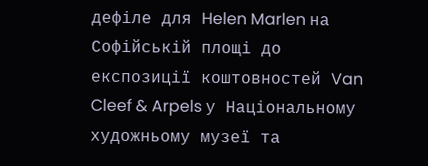дефіле для Helen Marlen на Софійській площі до експозиції коштовностей Van Cleef & Arpels у Національному художньому музеї та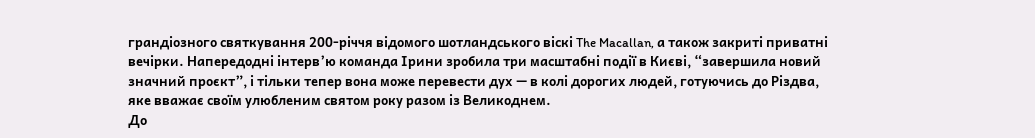грандіозного святкування 200-річчя відомого шотландського віскі The Macallan, а також закриті приватні вечірки. Напередодні інтерв’ю команда Ірини зробила три масштабні події в Києві, “завершила новий значний проєкт”, і тільки тепер вона може перевести дух — в колі дорогих людей, готуючись до Різдва, яке вважає своїм улюбленим святом року разом із Великоднем.
До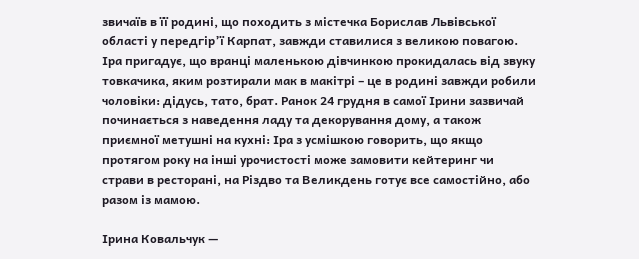звичаїв в її родині, що походить з містечка Борислав Львівської області у передгір’ї Карпат, завжди ставилися з великою повагою. Іра пригадує, що вранці маленькою дівчинкою прокидалась від звуку товкачика, яким розтирали мак в макітрі – це в родині завжди робили чоловіки: дідусь, тато, брат. Ранок 24 грудня в самої Ірини зазвичай починається з наведення ладу та декорування дому, а також приємної метушні на кухні: Іра з усмішкою говорить, що якщо протягом року на інші урочистості може замовити кейтеринг чи страви в ресторані, на Різдво та Великдень готує все самостійно, або разом із мамою.

Ірина Ковальчук —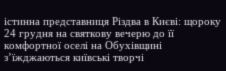істинна представниця Різдва в Києві: щороку 24 грудня на святкову вечерю до її комфортної оселі на Обухівщині з’їжджаються київські творчі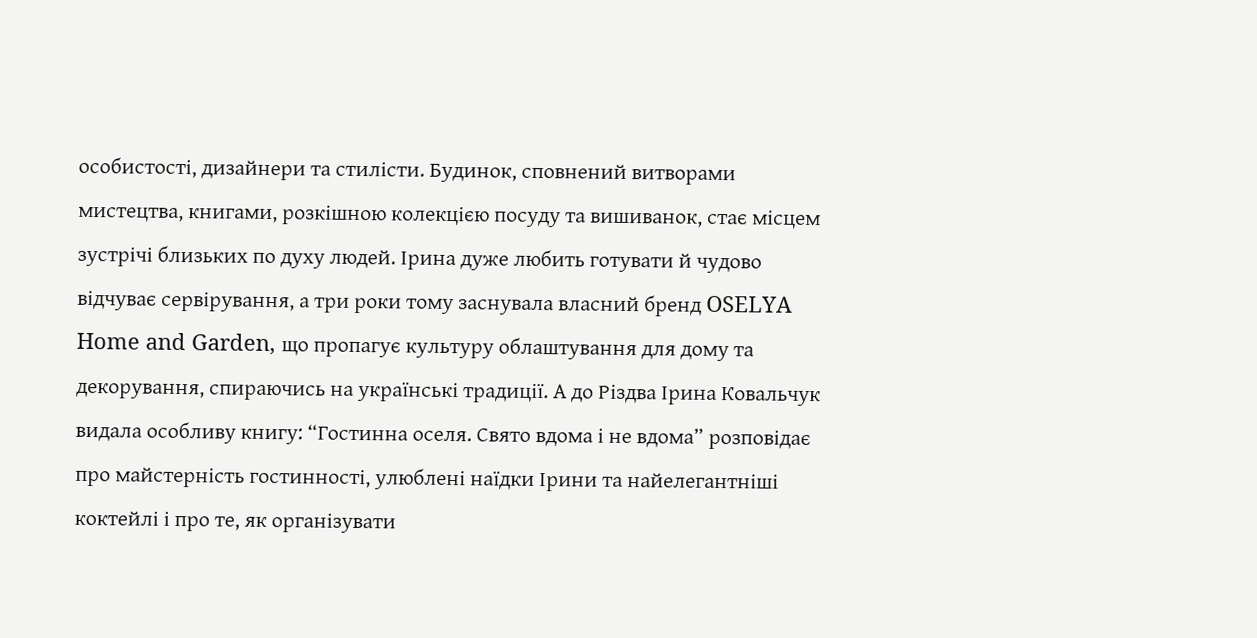особистості, дизайнери та стилісти. Будинок, сповнений витворами мистецтва, книгами, розкішною колекцією посуду та вишиванок, стає місцем зустрічі близьких по духу людей. Ірина дуже любить готувати й чудово відчуває сервірування, а три роки тому заснувала власний бренд OSELYA Home and Garden, що пропагує культуру облаштування для дому та декорування, спираючись на українські традиції. А до Різдва Ірина Ковальчук видала особливу книгу: “Гостинна оселя. Свято вдома і не вдома” розповідає про майстерність гостинності, улюблені наїдки Ірини та найелегантніші коктейлі і про те, як організувати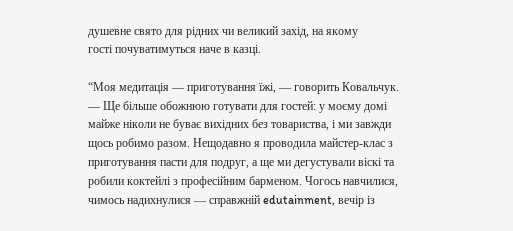душевне свято для рідних чи великий захід, на якому
гості почуватимуться наче в казці.

“Моя медитація — приготування їжі, — говорить Ковальчук. — Ще більше обожнюю готувати для гостей: у моєму домі майже ніколи не буває вихідних без товариства, і ми завжди щось робимо разом. Нещодавно я проводила майстер-клас з приготування пасти для подруг, а ще ми дегустували віскі та робили коктейлі з професійним барменом. Чогось навчилися, чимось надихнулися — справжній edutainment, вечір із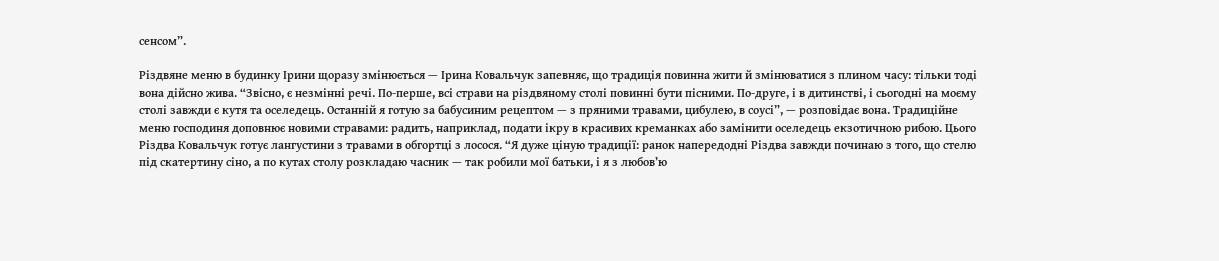сенсом”.

Різдвяне меню в будинку Ірини щоразу змінюється — Ірина Ковальчук запевняє, що традиція повинна жити й змінюватися з плином часу: тільки тоді вона дійсно жива. “Звісно, є незмінні речі. По-перше, всі страви на різдвяному столі повинні бути пісними. По-друге, і в дитинстві, і сьогодні на моєму столі завжди є кутя та оселедець. Останній я готую за бабусиним рецептом — з пряними травами, цибулею, в соусі”, — розповідає вона. Традиційне меню господиня доповнює новими стравами: радить, наприклад, подати ікру в красивих креманках або замінити оселедець екзотичною рибою. Цього Різдва Ковальчук готує лангустини з травами в обгортці з лосося. “Я дуже ціную традиції: ранок напередодні Різдва завжди починаю з того, що стелю під скатертину сіно, а по кутах столу розкладаю часник — так робили мої батьки, і я з любов’ю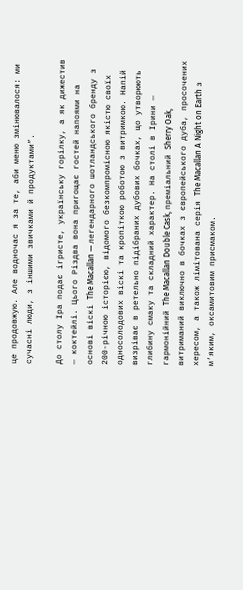це продовжую. Але водночас я за те, аби меню змінювалося: ми сучасні люди, з іншими звичками й продуктами”.

До столу Іра подає ігристе, українську горілку, а як дижестив — коктейлі. Цього Різдва вона пригощає гостей напоями на основі віскі The Macallan — легендарного шотландського бренду з 200-річною історією, відомого безкомпромісною якістю своїх односолодових віскі та кропіткою роботою з витримкою. Напій визріває в ретельно підібраних дубових бочках, що утворюють глибину смаку та складний характер. На столі в Ірини — гармонійний The Macallan Double Cask, преміальний Sherry Oak, витриманий виключно в бочках з європейського дуба, просочених хересом, а також лімітована серія The Macallan A Night on Earth з м’яким, оксамитовим присмаком.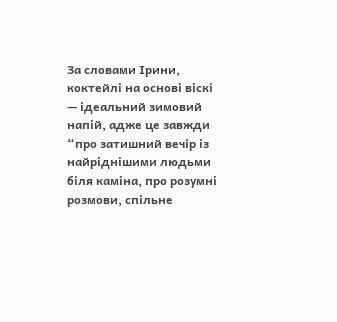За словами Ірини, коктейлі на основі віскі — ідеальний зимовий напій, адже це завжди “про затишний вечір із найріднішими людьми біля каміна, про розумні розмови, спільне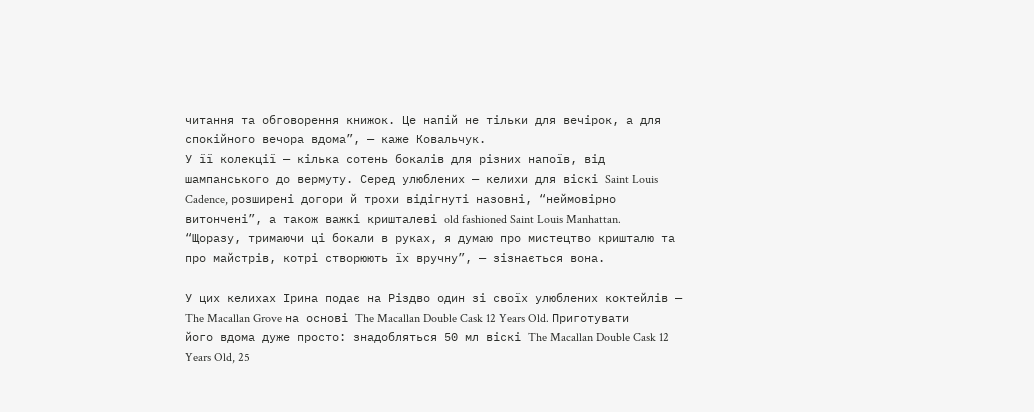читання та обговорення книжок. Це напій не тільки для вечірок, а для спокійного вечора вдома”, — каже Ковальчук.
У її колекції — кілька сотень бокалів для різних напоїв, від шампанського до вермуту. Серед улюблених — келихи для віскі Saint Louis Cadence, розширені догори й трохи відігнуті назовні, “неймовірно витончені”, а також важкі кришталеві old fashioned Saint Louis Manhattan. “Щоразу, тримаючи ці бокали в руках, я думаю про мистецтво кришталю та про майстрів, котрі створюють їх вручну”, — зізнається вона.

У цих келихах Ірина подає на Різдво один зі своїх улюблених коктейлів — The Macallan Grove на основі The Macallan Double Cask 12 Years Old. Приготувати його вдома дуже просто: знадобляться 50 мл віскі The Macallan Double Cask 12 Years Old, 25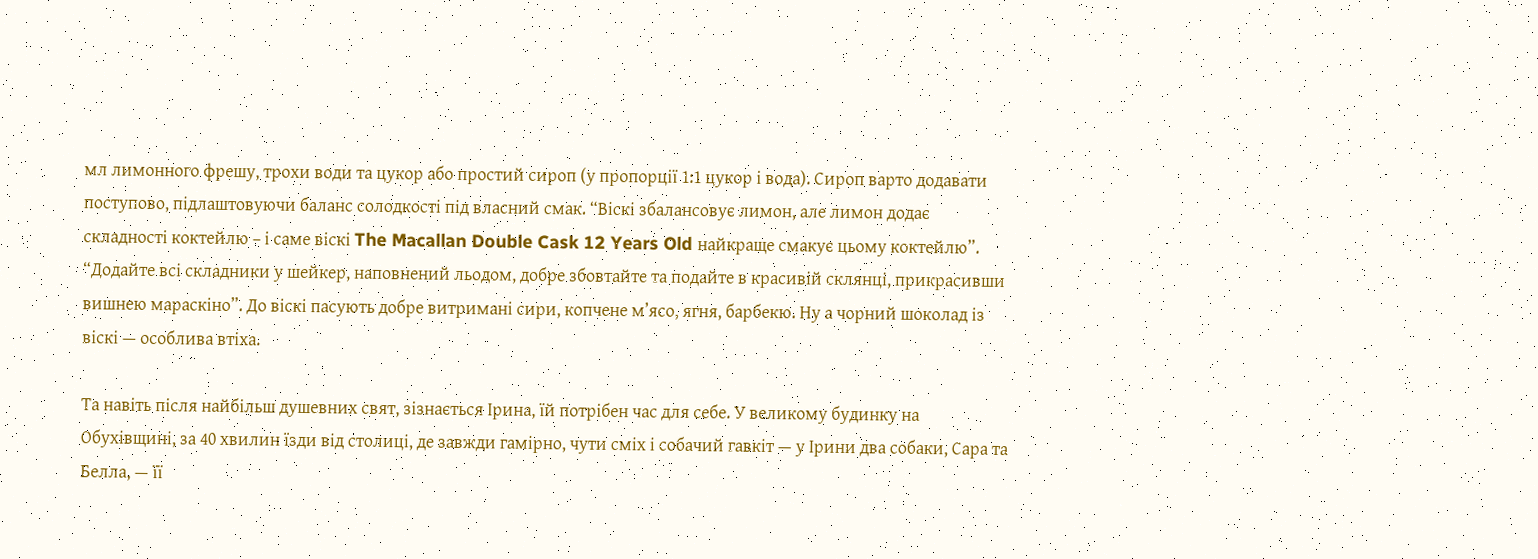мл лимонного фрешу, трохи води та цукор або простий сироп (у пропорції 1:1 цукор і вода). Сироп варто додавати поступово, підлаштовуючи баланс солодкості під власний смак. “Віскі збалансовує лимон, але лимон додає складності коктейлю – і саме віскі The Macallan Double Cask 12 Years Old найкраще смакує цьому коктейлю”. “Додайте всі складники у шейкер, наповнений льодом, добре збовтайте та подайте в красивій склянці, прикрасивши вишнею мараскіно”. До віскі пасують добре витримані сири, копчене м’ясо, ягня, барбекю. Ну а чорний шоколад із віскі — особлива втіха.

Та навіть після найбільш душевних свят, зізнається Ірина, їй потрібен час для себе. У великому будинку на Обухівщині, за 40 хвилин їзди від столиці, де завжди гамірно, чути сміх і собачий гавкіт — у Ірини два собаки, Сара та Белла, — її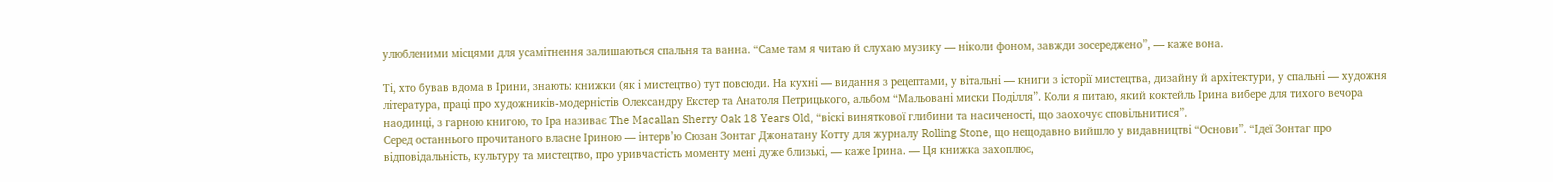улюбленими місцями для усамітнення залишаються спальня та ванна. “Саме там я читаю й слухаю музику — ніколи фоном, завжди зосереджено”, — каже вона.

Ті, хто бував вдома в Ірини, знають: книжки (як і мистецтво) тут повсюди. На кухні — видання з рецептами, у вітальні — книги з історії мистецтва, дизайну й архітектури, у спальні — художня література, праці про художників-модерністів Олександру Екстер та Анатоля Петрицького, альбом “Мальовані миски Поділля”. Коли я питаю, який коктейль Ірина вибере для тихого вечора наодинці, з гарною книгою, то Іра називає The Macallan Sherry Oak 18 Years Old, “віскі виняткової глибини та насиченості, що заохочує сповільнитися”.
Серед останнього прочитаного власне Іриною — інтерв’ю Сюзан Зонтаг Джонатану Котту для журналу Rolling Stone, що нещодавно вийшло у видавництві “Основи”. “Ідеї Зонтаг про відповідальність, культуру та мистецтво, про уривчастість моменту мені дуже близькі, — каже Ірина. — Ця книжка захоплює,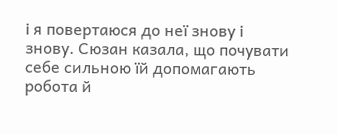і я повертаюся до неї знову і знову. Сюзан казала, що почувати себе сильною їй допомагають робота й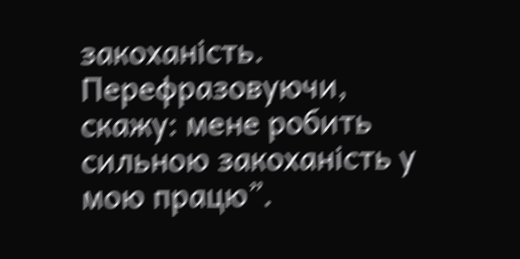закоханість. Перефразовуючи, скажу: мене робить сильною закоханість у мою працю”.